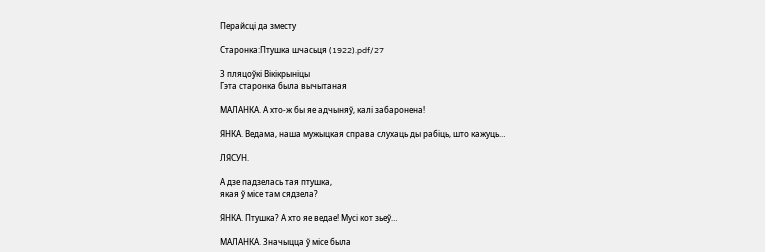Перайсці да зместу

Старонка:Птушка шчасьця (1922).pdf/27

З пляцоўкі Вікікрыніцы
Гэта старонка была вычытаная

МАЛАНКА. А хто-ж бы яе адчыняў, калі забаронена!

ЯНКА. Ведама, наша мужыцкая справа слухаць ды рабіць, што кажуць…

ЛЯСУН.

А дзе падзелась тая птушка,
якая ў місе там сядзела?

ЯНКА. Птушка? А хто яе ведае! Мусі кот зьеў…

МАЛАНКА. Значыцца ў місе была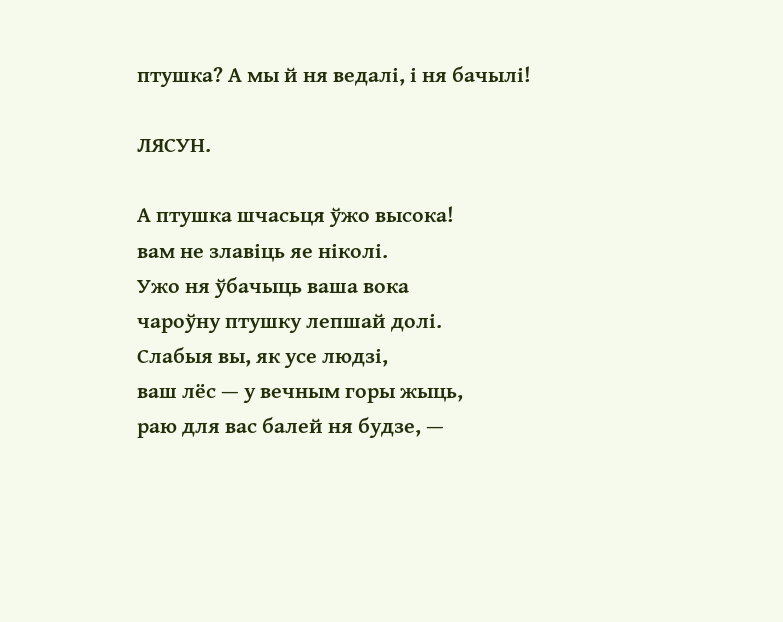птушка? А мы й ня ведалі, і ня бачылі!

ЛЯСУН.

А птушка шчасьця ўжо высока!
вам не злавіць яе ніколі.
Ужо ня ўбачыць ваша вока
чароўну птушку лепшай долі.
Слабыя вы, як усе людзі,
ваш лёс — у вечным горы жыць,
раю для вас балей ня будзе, —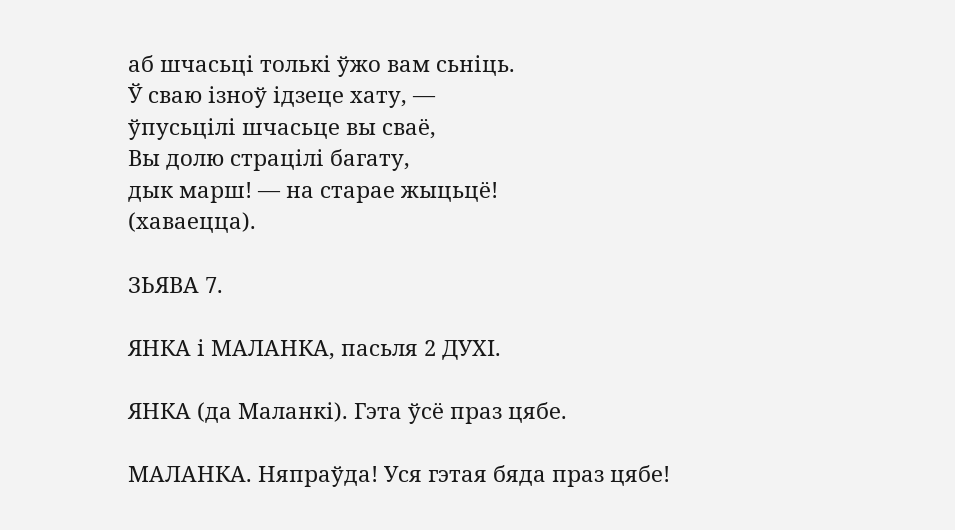аб шчасьці толькі ўжо вам сьніць.
Ў сваю ізноў ідзеце хату, —
ўпусьцілі шчасьце вы сваё,
Вы долю страцілі багату,
дык марш! — на старае жыцьцё!
(хаваецца).

ЗЬЯВА 7.

ЯНКА і МАЛАНКА, пасьля 2 ДУХІ.

ЯНКА (да Маланкі). Гэта ўсё праз цябе.

МАЛАНКА. Няпраўда! Уся гэтая бяда праз цябе!